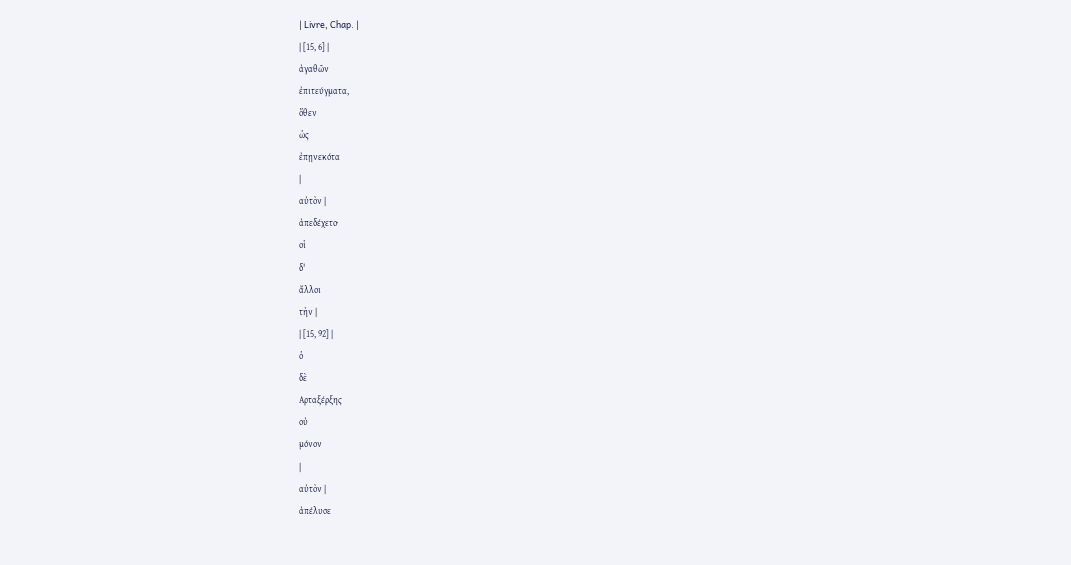| Livre, Chap. |
| [15, 6] |
ἀγαθῶν
ἐπιτεύγματα,
ὅθεν
ὡς
ἐπῃνεκότα
|
αὐτὸν |
ἀπεδέχετο·
οἱ
δ'
ἄλλοι
τὴν |
| [15, 92] |
ὁ
δὲ
Αρταξέρξης
οὐ
μόνον
|
αὐτὸν |
ἀπέλυσε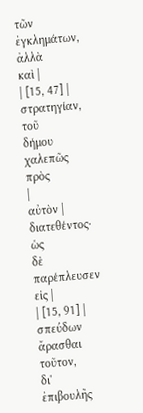τῶν
ἐγκλημάτων,
ἀλλὰ
καὶ |
| [15, 47] |
στρατηγίαν,
τοῦ
δήμου
χαλεπῶς
πρὸς
|
αὐτὸν |
διατεθέντος·
ὡς
δὲ
παρέπλευσεν
εἰς |
| [15, 91] |
σπεύδων
ἄρασθαι
τοῦτον,
δι'
ἐπιβουλῆς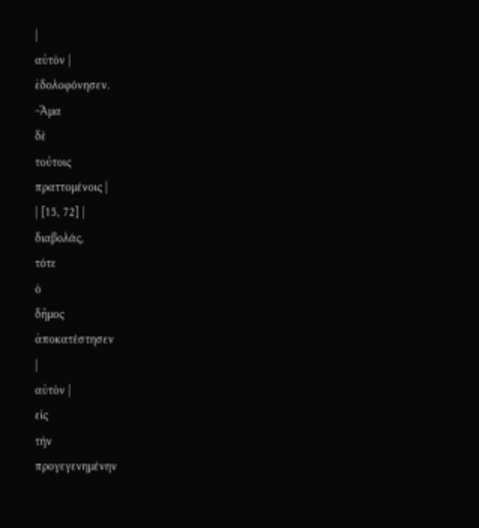|
αὐτὸν |
ἐδολοφόνησεν.
~Ἅμα
δὲ
τούτοις
πραττομένοις |
| [15, 72] |
διαβολάς,
τότε
ὁ
δῆμος
ἀποκατέστησεν
|
αὐτὸν |
εἰς
τὴν
προγεγενημένην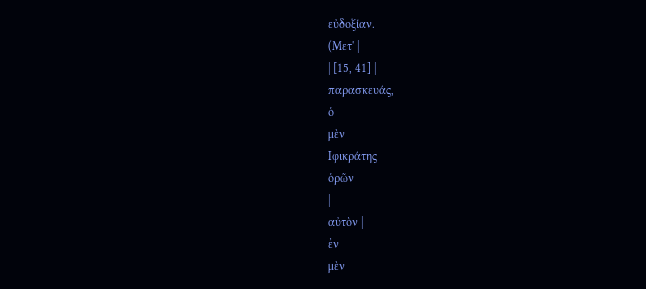εὐδοξίαν.
(Μετ' |
| [15, 41] |
παρασκευάς,
ὁ
μὲν
Ιφικράτης
ὁρῶν
|
αὐτὸν |
ἐν
μὲν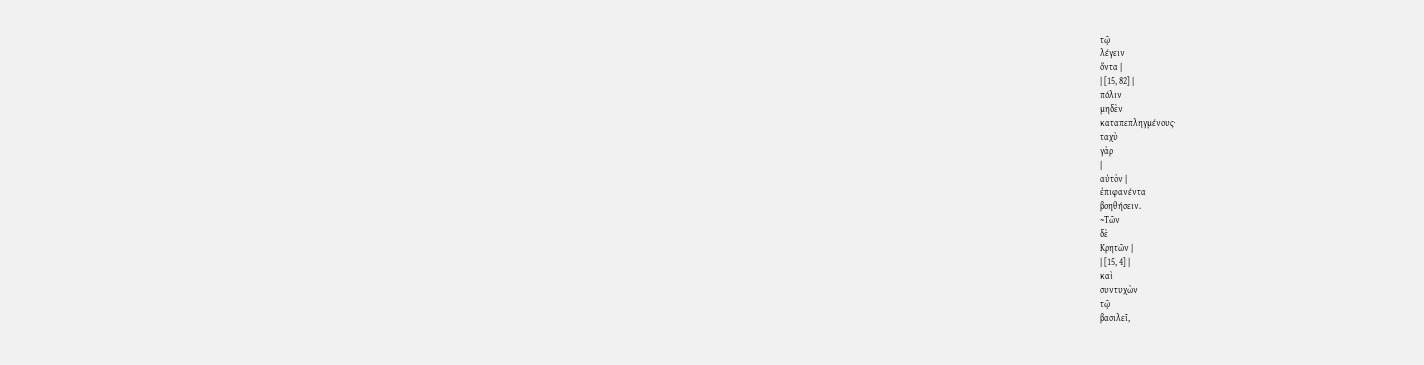τῷ
λέγειν
ὄντα |
| [15, 82] |
πόλιν
μηδὲν
καταπεπληγμένους·
ταχὺ
γὰρ
|
αὐτὸν |
ἐπιφανέντα
βοηθήσειν.
~Τῶν
δὲ
Κρητῶν |
| [15, 4] |
καὶ
συντυχὼν
τῷ
βασιλεῖ,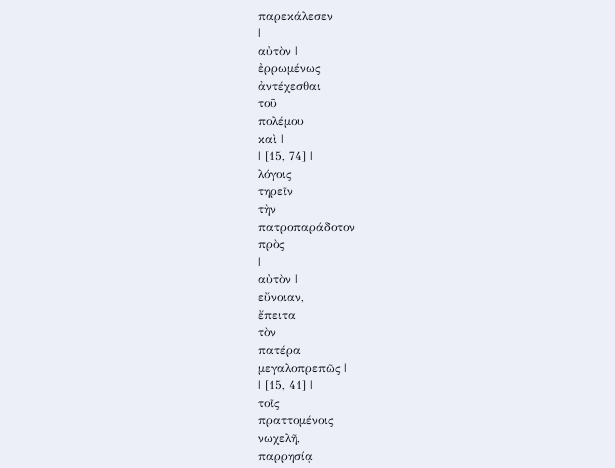παρεκάλεσεν
|
αὐτὸν |
ἐρρωμένως
ἀντέχεσθαι
τοῦ
πολέμου
καὶ |
| [15, 74] |
λόγοις
τηρεῖν
τὴν
πατροπαράδοτον
πρὸς
|
αὐτὸν |
εὔνοιαν,
ἔπειτα
τὸν
πατέρα
μεγαλοπρεπῶς |
| [15, 41] |
τοῖς
πραττομένοις
νωχελῆ,
παρρησίᾳ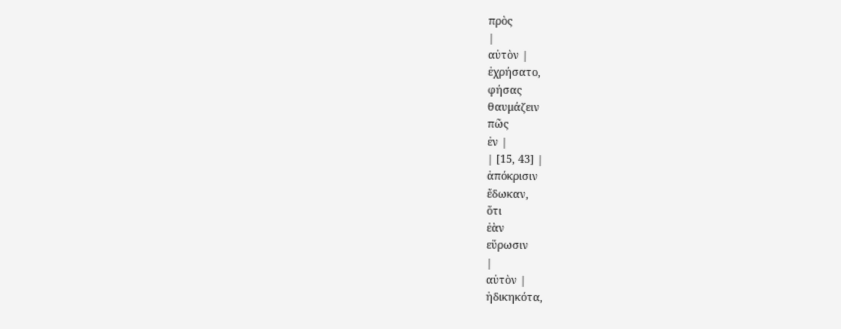πρὸς
|
αὐτὸν |
ἐχρήσατο,
φήσας
θαυμάζειν
πῶς
ἐν |
| [15, 43] |
ἀπόκρισιν
ἔδωκαν,
ὅτι
ἐὰν
εὕρωσιν
|
αὐτὸν |
ἠδικηκότα,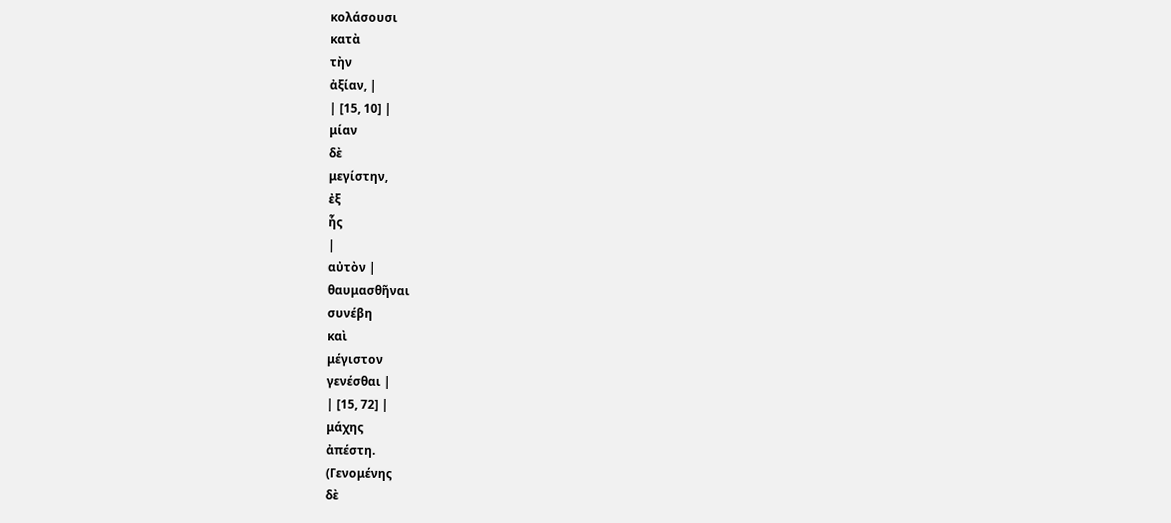κολάσουσι
κατὰ
τὴν
ἀξίαν, |
| [15, 10] |
μίαν
δὲ
μεγίστην,
ἐξ
ἧς
|
αὐτὸν |
θαυμασθῆναι
συνέβη
καὶ
μέγιστον
γενέσθαι |
| [15, 72] |
μάχης
ἀπέστη.
(Γενομένης
δὲ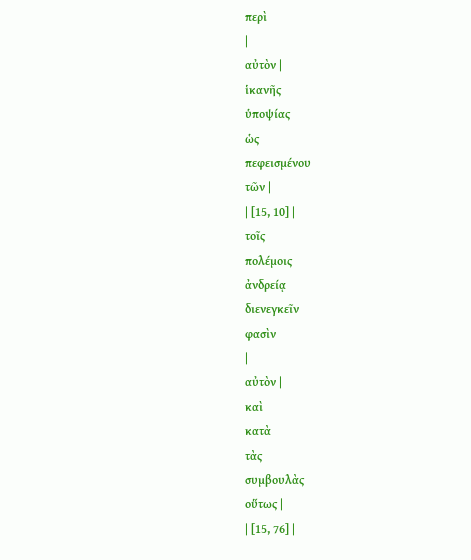περὶ
|
αὐτὸν |
ἱκανῆς
ὑποψίας
ὡς
πεφεισμένου
τῶν |
| [15, 10] |
τοῖς
πολέμοις
ἀνδρείᾳ
διενεγκεῖν
φασὶν
|
αὐτὸν |
καὶ
κατὰ
τὰς
συμβουλὰς
οὕτως |
| [15, 76] |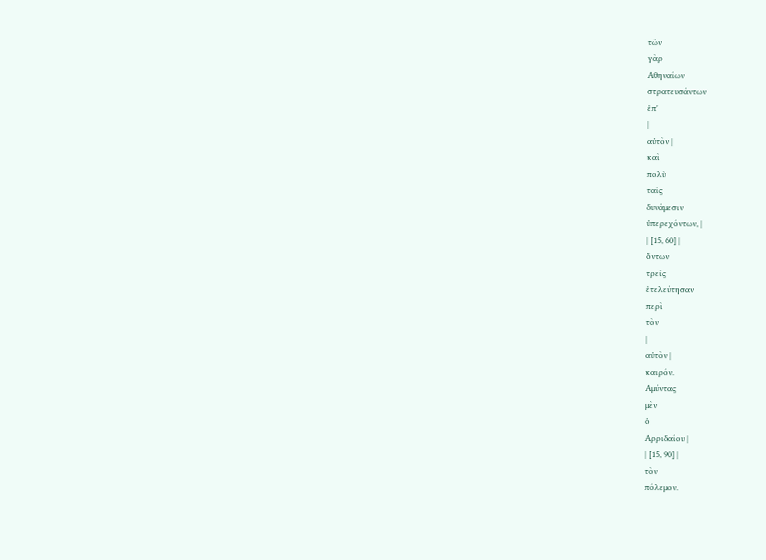τῶν
γὰρ
Αθηναίων
στρατευσάντων
ἐπ'
|
αὐτὸν |
καὶ
πολὺ
ταῖς
δυνάμεσιν
ὑπερεχόντων, |
| [15, 60] |
ὄντων
τρεῖς
ἐτελεύτησαν
περὶ
τὸν
|
αὐτὸν |
καιρόν.
Αμύντας
μὲν
ὁ
Αρριδαίου |
| [15, 90] |
τὸν
πόλεμον.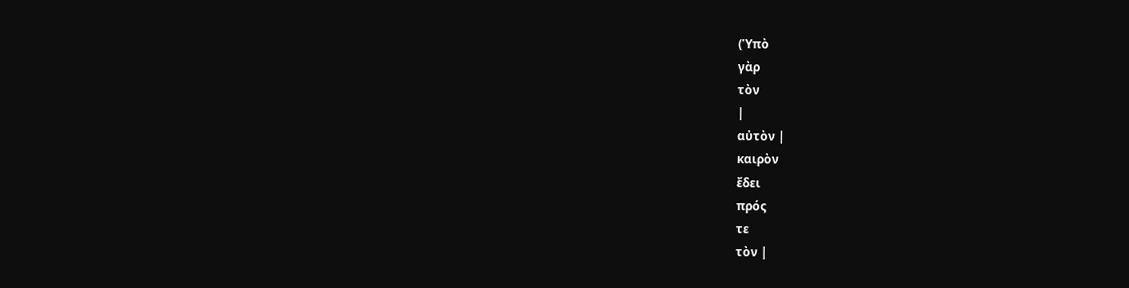(Ὑπὸ
γὰρ
τὸν
|
αὐτὸν |
καιρὸν
ἔδει
πρός
τε
τὸν |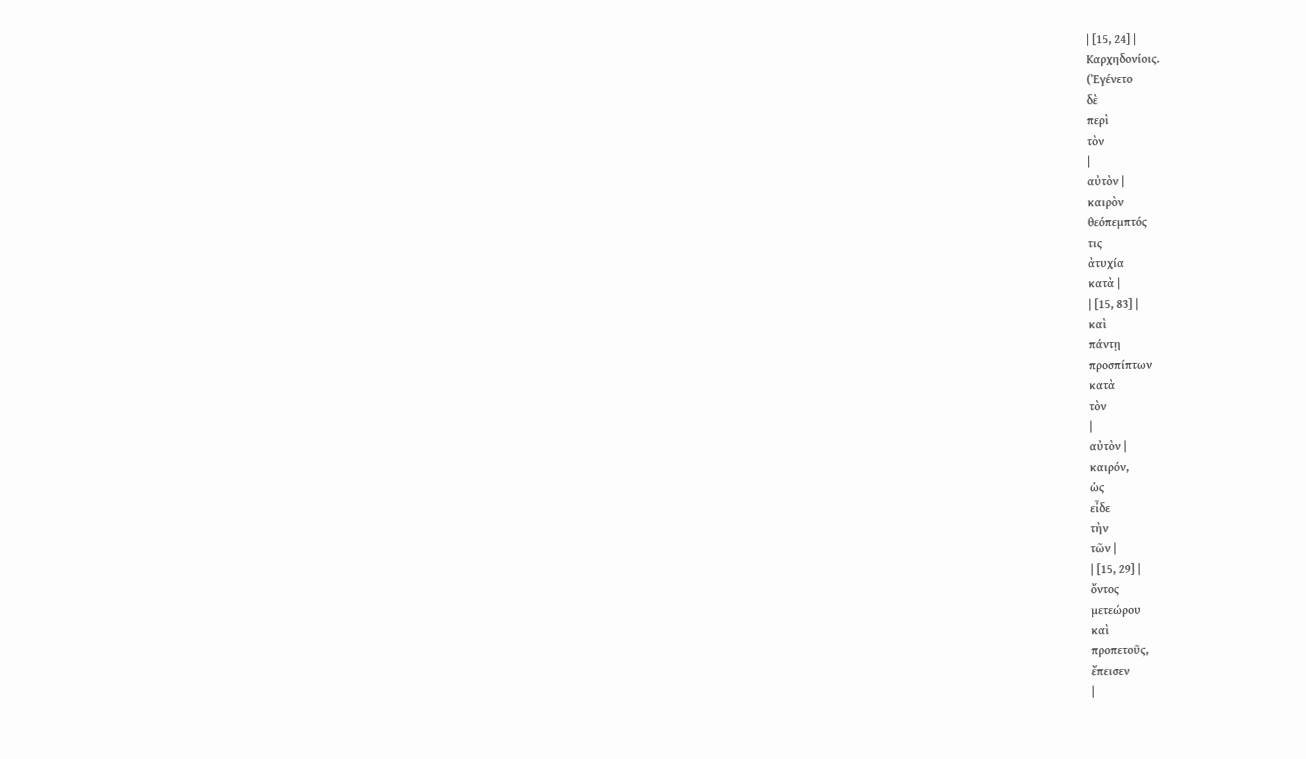| [15, 24] |
Καρχηδονίοις.
(Ἐγένετο
δὲ
περὶ
τὸν
|
αὐτὸν |
καιρὸν
θεόπεμπτός
τις
ἀτυχία
κατὰ |
| [15, 83] |
καὶ
πάντῃ
προσπίπτων
κατὰ
τὸν
|
αὐτὸν |
καιρόν,
ὡς
εἶδε
τὴν
τῶν |
| [15, 29] |
ὄντος
μετεώρου
καὶ
προπετοῦς,
ἔπεισεν
|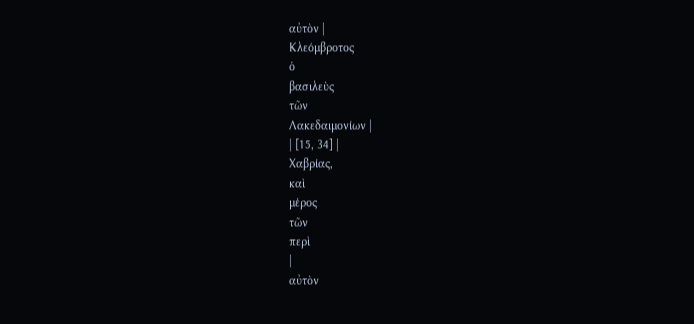αὐτὸν |
Κλεόμβροτος
ὁ
βασιλεὺς
τῶν
Λακεδαιμονίων |
| [15, 34] |
Χαβρίας,
καὶ
μέρος
τῶν
περὶ
|
αὐτὸν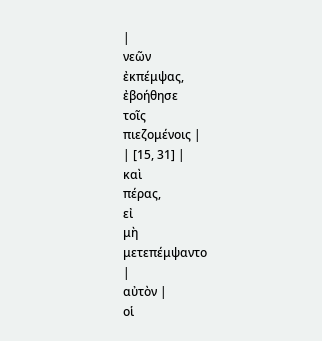|
νεῶν
ἐκπέμψας,
ἐβοήθησε
τοῖς
πιεζομένοις |
| [15, 31] |
καὶ
πέρας,
εἰ
μὴ
μετεπέμψαντο
|
αὐτὸν |
οἱ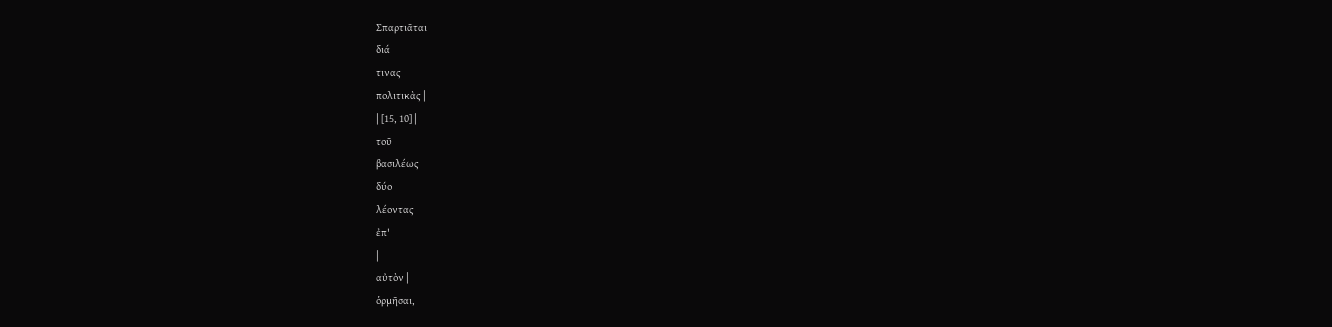Σπαρτιᾶται
διά
τινας
πολιτικὰς |
| [15, 10] |
τοῦ
βασιλέως
δύο
λέοντας
ἐπ'
|
αὐτὸν |
ὁρμῆσαι,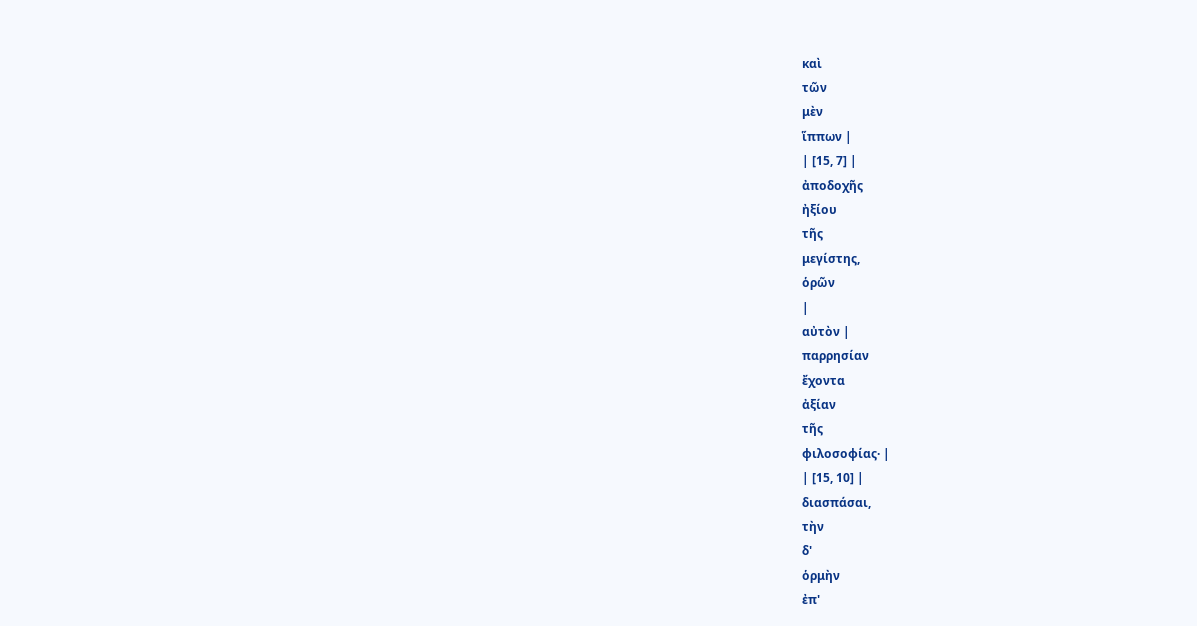καὶ
τῶν
μὲν
ἵππων |
| [15, 7] |
ἀποδοχῆς
ἠξίου
τῆς
μεγίστης,
ὁρῶν
|
αὐτὸν |
παρρησίαν
ἔχοντα
ἀξίαν
τῆς
φιλοσοφίας· |
| [15, 10] |
διασπάσαι,
τὴν
δ'
ὁρμὴν
ἐπ'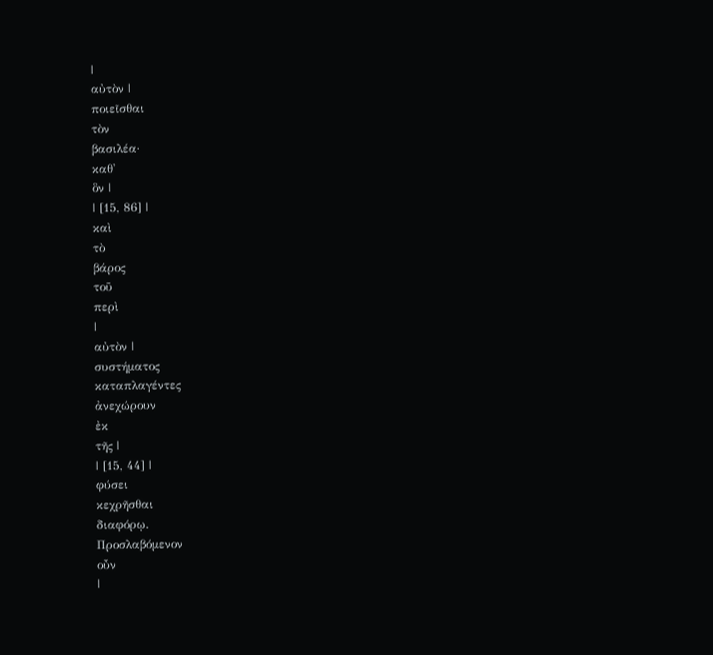|
αὐτὸν |
ποιεῖσθαι
τὸν
βασιλέα·
καθ'
ὃν |
| [15, 86] |
καὶ
τὸ
βάρος
τοῦ
περὶ
|
αὐτὸν |
συστήματος
καταπλαγέντες
ἀνεχώρουν
ἐκ
τῆς |
| [15, 44] |
φύσει
κεχρῆσθαι
διαφόρῳ.
Προσλαβόμενον
οὖν
|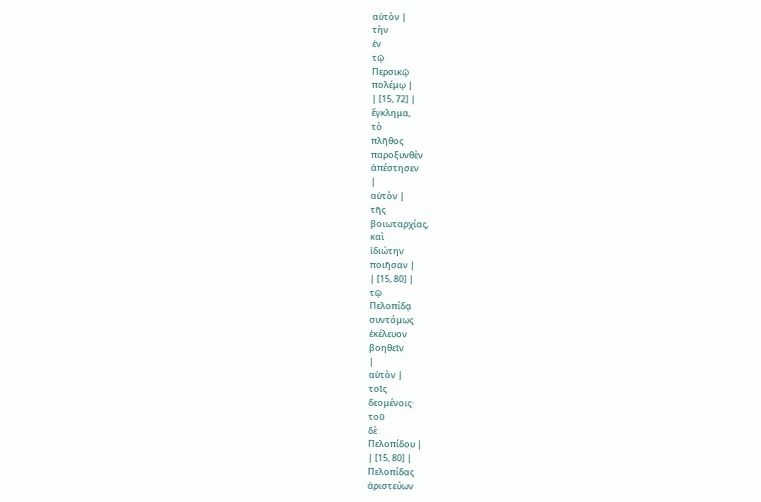αὐτὸν |
τὴν
ἐν
τῷ
Περσικῷ
πολέμῳ |
| [15, 72] |
ἔγκλημα,
τὸ
πλῆθος
παροξυνθὲν
ἀπέστησεν
|
αὐτὸν |
τῆς
βοιωταρχίας,
καὶ
ἰδιώτην
ποιῆσαν |
| [15, 80] |
τῷ
Πελοπίδᾳ
συντόμως
ἐκέλευον
βοηθεῖν
|
αὐτὸν |
τοῖς
δεομένοις·
τοῦ
δὲ
Πελοπίδου |
| [15, 80] |
Πελοπίδας
ἀριστεύων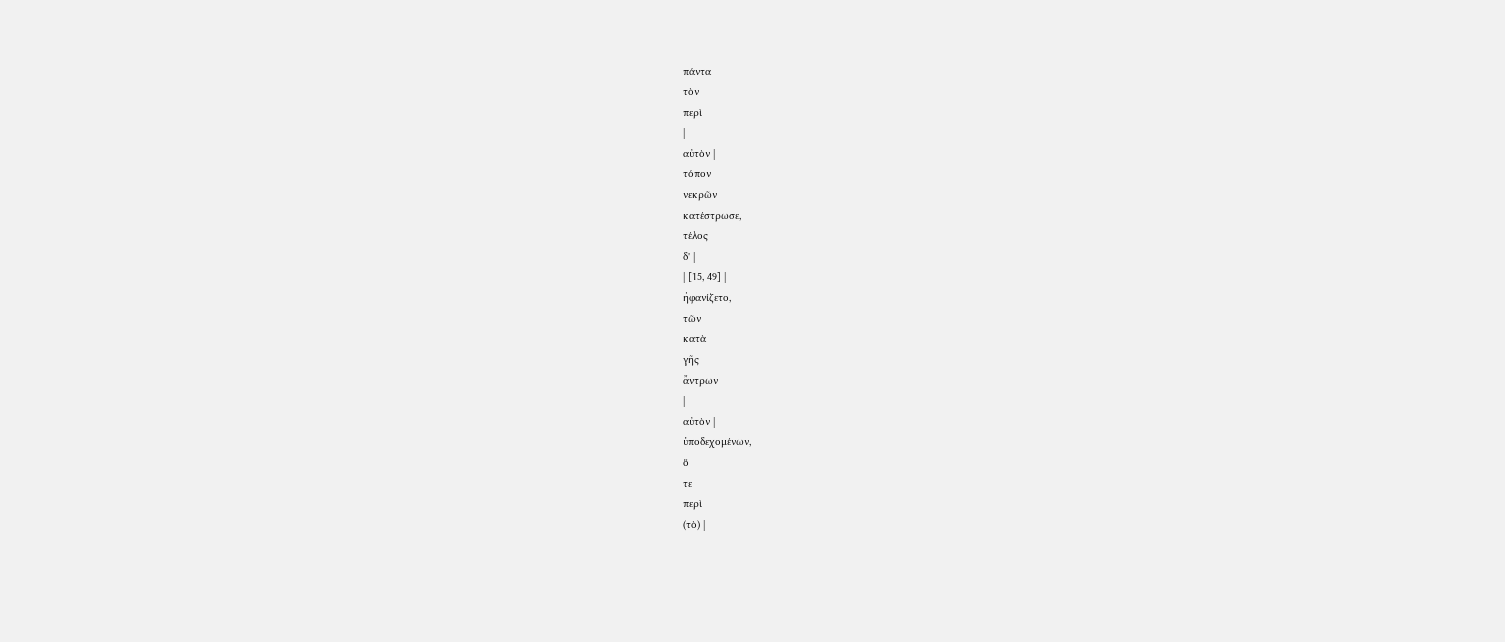πάντα
τὸν
περὶ
|
αὐτὸν |
τόπον
νεκρῶν
κατέστρωσε,
τέλος
δ' |
| [15, 49] |
ἠφανίζετο,
τῶν
κατὰ
γῆς
ἄντρων
|
αὐτὸν |
ὑποδεχομένων,
ὅ
τε
περὶ
(τὸ) |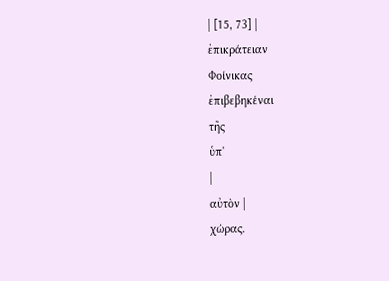| [15, 73] |
ἐπικράτειαν
Φοίνικας
ἐπιβεβηκέναι
τῆς
ὑπ'
|
αὐτὸν |
χώρας.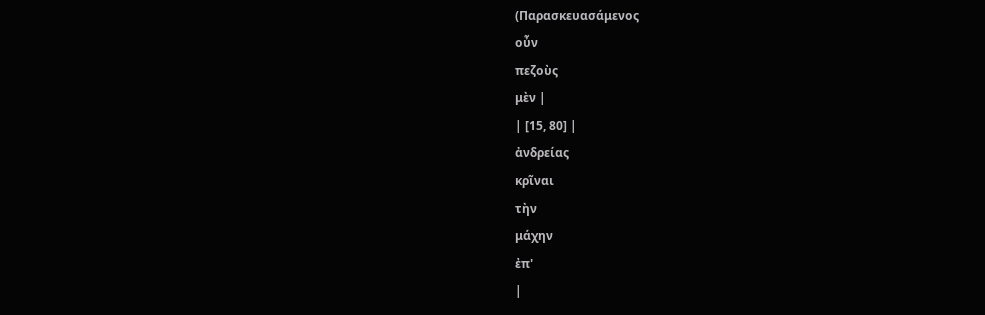(Παρασκευασάμενος
οὖν
πεζοὺς
μὲν |
| [15, 80] |
ἀνδρείας
κρῖναι
τὴν
μάχην
ἐπ'
|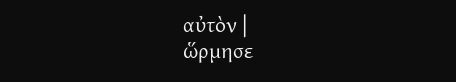αὐτὸν |
ὥρμησε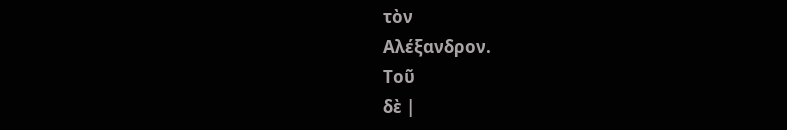τὸν
Αλέξανδρον.
Τοῦ
δὲ |